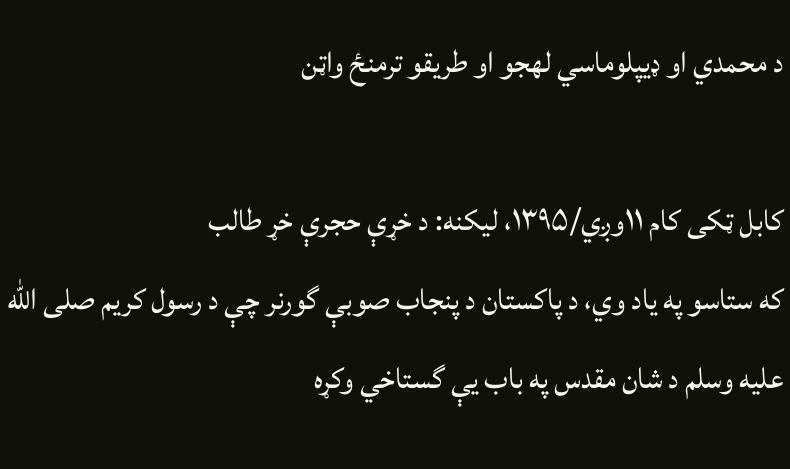د محمدي او ډیپلوماسي لهجو او طریقو ترمنځ واټن

کابل ټکی کام ۱۱وږي/۱۳۹۵، لیکنه: د خړې حجرې خړ طالب
که ستاسو په یاد وي، د پاکستان د پنجاب صوبې گورنر چې د رسول کریم صلی الله علیه وسلم د شان مقدس په باب یې گستاخي وکړه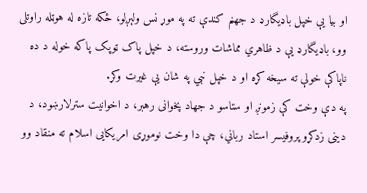او بیا یې خپل باډیگارډ د جهنم کندې ته په موړ نس ولېږلو، ځکه تازه له هوټله راوتلی وو، باډیگارډ یې د ظاهري مماشات وروسته، د خپل پاک ټوپک پاکه خوله د ده ناپاکې خولې ته سیخه کړه او د خپل نبي په شان یې غیرت وکړ.
په دې وخت کې زمونږ او ستاسو د جهاد پخوانی رهبر، د اخوانیت سترلارښود، د دینی زدکړو پروفیسر استاد رباني، چې دا وخت نوموړی امریکایی اسلام ته منقاد وو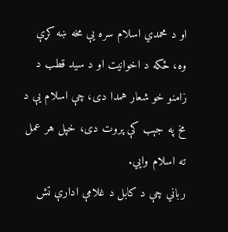او د محمدي اسلام سره یې مخه ښه کړې وه، ځکه د اخوانیت او د سید قطب د زامنو خو شعار همدا دی، چې اسلام یې د مخ په جېب کې پروت دی، خپل هر عمل ته اسلام وايي.
رباني چې د کابل د غلامې ادارې تش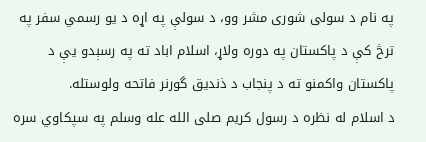په نام د سولی شوری مشر وو، د سولې په اړه د یو رسمي سفر په ترڅ کې د پاکستان په دوره ولاړ، اسلام اباد ته په رسېدو یې د پاکستان واکمنو ته د پنجاب د ذندیق گورنر فاتحه ولوستله.
د اسلام له نظره د رسول کریم صلی الله عله وسلم په سپکاوي سره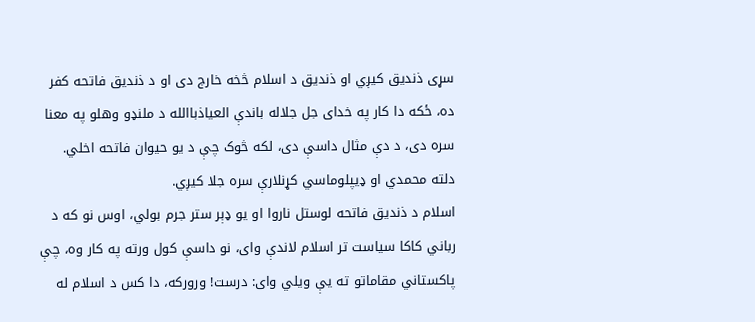سړی ذندیق کیږي او ذندیق د اسلام څخه خارج دی او د ذندیق فاتحه کفر ده، ځکه دا کار په خدای جل جلاله باندې العیاذباالله د ملنډو وهلو په معنا سره دی، د دې مثال داسې دی، لکه څوک چې د یو حیوان فاتحه اخلي.
دلته محمدي او ډیپلوماسي کړنلارې سره جلا کیږي.
اسلام د ذندیق فاتحه لوستل ناروا او یو ډېر ستر جرم بولي، اوس نو که د رباني کاکا سیاست تر اسلام لاندې وای، نو داسې کول ورته په کار وه، چې پاکستاني مقاماتو ته یې ویلي وای: درست! ورورکه، دا کس د اسلام له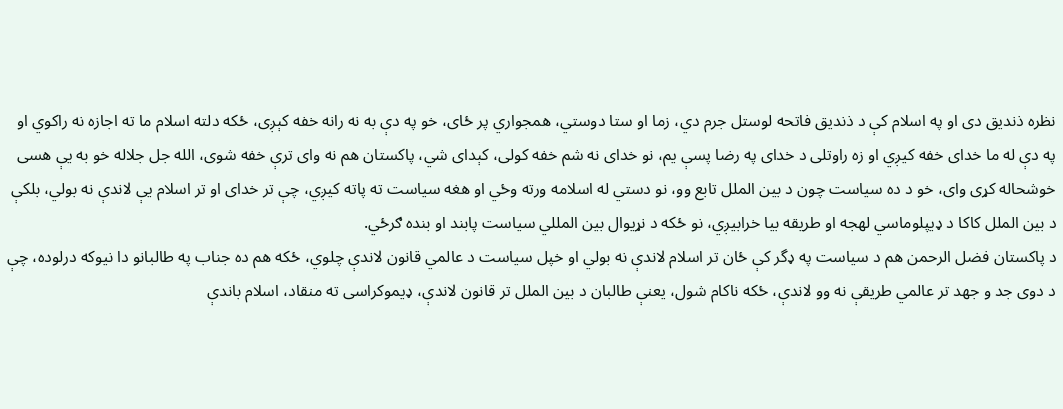نظره ذندیق دی او په اسلام کې د ذندیق فاتحه لوستل جرم دي، زما او ستا دوستي، همجواري پر ځای، خو په دې به نه رانه خفه کېږی، ځکه دلته اسلام ما ته اجازه نه راکوي او په دې له ما خدای خفه کیږي او زه راوتلی د خدای په رضا پسې یم، نو خدای نه شم خفه کولی، کېدای شي، پاکستان هم نه وای ترې خفه شوی، الله جل جلاله خو به یې هسی خوشحاله کړی وای، خو د ده سیاست چون د بین الملل تابع وو، نو دستي له اسلامه ورته وځي او هغه سیاست ته پاته کیږي، چې تر خدای او تر اسلام یې لاندې نه بولي، بلکې د بین الملل کاکا د ډیپلوماسي لهجه او طریقه بیا خرابیږي، نو ځکه د نړیوال بین المللي سیاست پابند او بنده ګرځي.
د پاکستان فضل الرحمن هم د سیاست په ډگر کې ځان تر اسلام لاندې نه بولي او خپل سیاست د عالمي قانون لاندې چلوي، ځکه هم ده جناب په طالبانو دا نیوکه درلوده، چې د دوی جد و جهد تر عالمي طریقې نه وو لاندې، ځکه ناکام شول، یعنې طالبان د بین الملل تر قانون لاندې، ډیموکراسی ته منقاد، اسلام باندې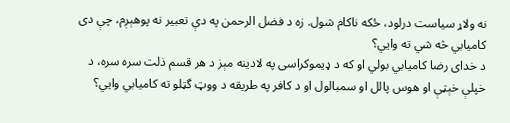نه ولاړ سیاست درلود، ځکه ناکام شول. زه د فضل الرحمن په دې تعبیر نه پوهېږم، چې دی کامیابي څه شي ته وایي؟
د خدای رضا کامیابي بولي او که د ډیموکراسی په لادینه مېز د هر قسم ذلت سره سره، د خپلې خېټې او هوس پالل او سمبالول او د کافر په طریقه د ووټ گټلو ته کامیابي وایي؟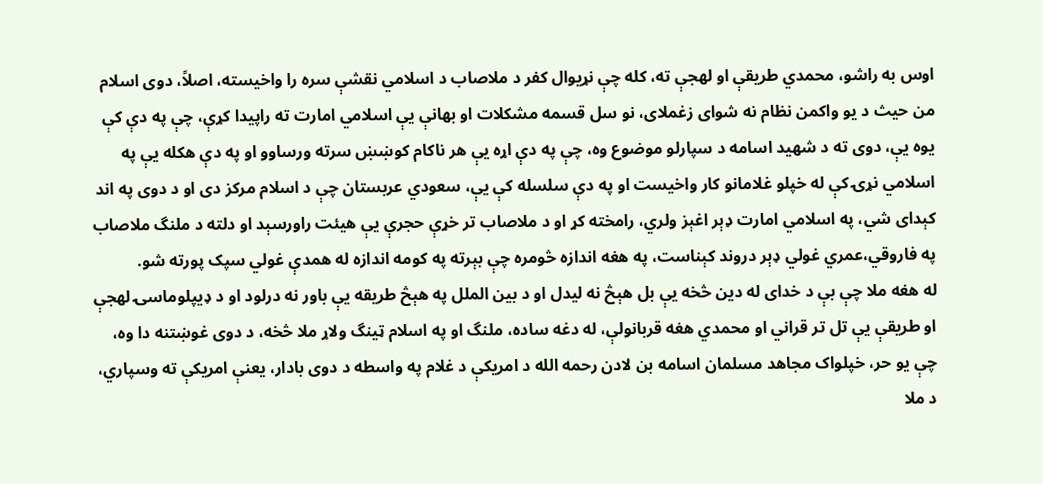اوس به راشو، محمدي طریقې او لهجې ته، کله چې نړیوال کفر د ملاصاب د اسلامي نقشې سره را واخیسته، اصلاً، دوی اسلام من حیث د یو واکمن نظام نه شوای زغملای، نو سل قسمه مشکلات او بهانې یې اسلامي امارت ته راپیدا کړې، چې په دې کې یوه یې، دوی ته د شهید اسامه د سپارلو موضوع وه، چې په دې اړه یې هر ناکام کوښښ سرته ورساوو او په دې هکله یې په اسلامي نړۍ کې له خپلو غلامانو کار واخیست او په دې سلسله کې یې، سعودي عربستان چې د اسلام مرکز دی او د دوی په اند کېدای شي، په اسلامي امارت ډېر اغېز ولري، رامخته کړ او د ملاصاب تر خړې حجرې یې هیئت راورسېد او دلته د ملنگ ملاصاب په فاروقي،عمري غولي ډېر دروند کېناست، په هغه اندازه څومره چې بېرته په کومه اندازه له همدې غولي سپک پورته شو.
له هغه ملا چې بې د خدای له دین څخه یې بل هېڅ نه لیدل او د بین الملل په هېڅ طریقه یې باور نه درلود او د ډیپلوماسۍ لهجې او طریقې یې تل تر قراني او محمدي هغه قربانولې، له دغه ساده، ملنگ او په اسلام ټینگ ولاړ ملا څخه، د دوی غوښتنه دا وه، چې یو حر، خپلواک مجاهد مسلمان اسامه بن لادن رحمه الله د امریکې د غلام په واسطه د دوی بادار، یعنې امریکې ته وسپاري، د ملا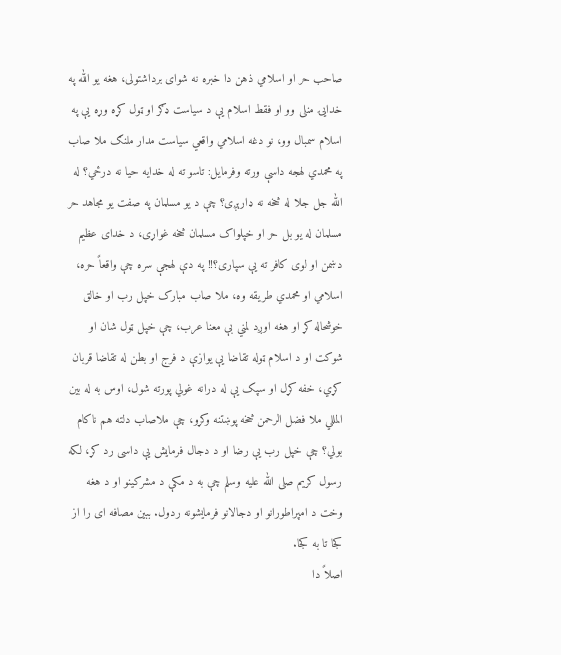صاحب حر او اسلامي ذهن دا خبره نه شوای برداشتولی، هغه یو الله په خدایۍ منلی وو او فقط اسلام یې د سیاست ډګر او ټول کړه وړه یې په اسلام سمبال وو، نو دغه اسلامي واقعي سیاست مدار ملنګ ملا صاب په محمدي لهجه داسې ورته وفرمایل: تاسو ته له خدایه حیا نه درځي؟ له الله جل جلا له څخه نه ډارېږی؟ چې د یو مسلمان په صفت یو مجاهد حر مسلمان له یو بل حر او خپلواک مسلمان څخه غواړی، د خدای عظیم دښمن او لوی کافر ته یې سپاری؟!! په دې لهجې سره چې واقعاً حره، اسلامي او محمدي طریقه وه، ملا صاب مبارک خپل رب او خالق خوشحاله کړ او هغه اوږد لمني بې معنا عرب، چې خپل ټول شان او شوکت او د اسلام ټوله تقاضا یې یوازې د فرج او بطن له تقاضا قربان کړي، خفه کړل او سپک یې له درانه غولي پورته شول، اوس به له بین المللي ملا فضل الرحمن څخه پوښتنه وکړو، چې ملاصاب دلته هم ناکام بولي؟ چې خپل رب یې رضا او د دجال فرمایش یې داسی رد کړ، لکه رسول کریم صلی الله علیه وسلم چې به د مکې د مشرکینو او د هغه وخت د امپراطورانو او دجالانو فرمایشونه ردول. ببین مصافه ای را از کجا تا به کجا.
اصلاً دا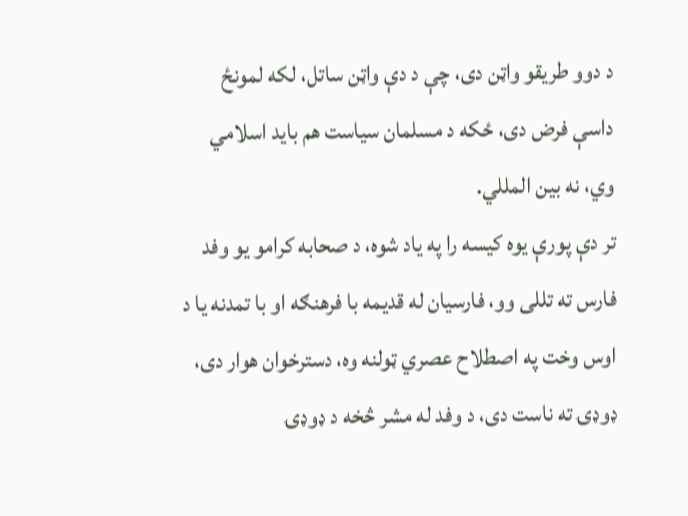د دوو طریقو واټن دی، چې د دې واټن ساتل، لکه لمونځ داسې فرض دی، ځکه د مسلمان سیاست هم باید اسلامي وي، نه بین المللي.
تر دې پورې یوه کیسه را په یاد شوه، د صحابه کرامو یو وفد فارس ته تللی وو، فارسیان له قدیمه با فرهنګه او با تمدنه یا د اوس وخت په اصطلاح عصري ټولنه وه، دسترخوان هوار دی، ډوډۍ ته ناست دی، د وفد له مشر څخه د ډوډۍ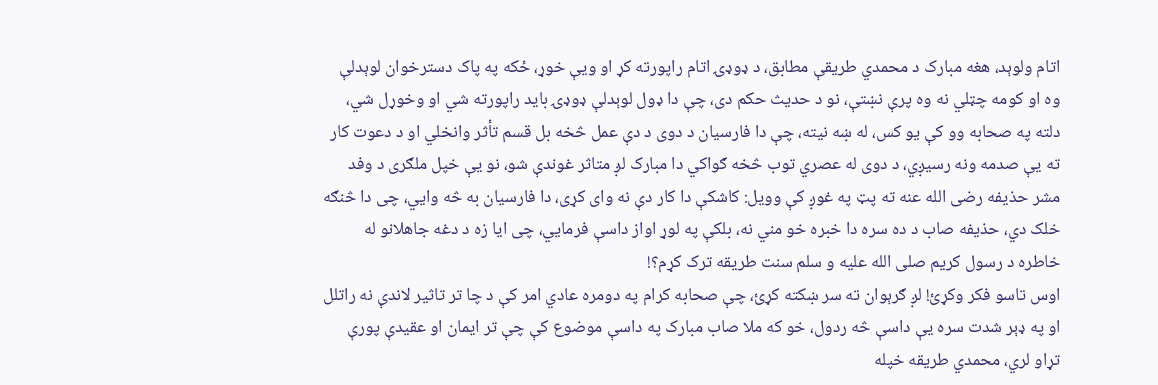اتام ولوېد، هغه مبارک د محمدي طریقې مطابق، د ډوډۍ اتام راپورته کړ او ویې خوړ، ځکه په پاک دسترخوان لوېدلې وه او کومه چټلي نه وه پرې نښتې، نو د حدیث حکم دی، چې دا ډول لوېدلې ډوډۍ باید راپورته شي او وخوړل شي، دلته په صحابه وو کې یو کس، له ښه نیته، چې دا فارسیان د دوی د دې عمل څخه بل قسم تأثر وانخلي او د دعوت کار ته یې صدمه ونه رسیږي، د دوی له عصري توب څخه ګواکي دا مبارک لږ متاثر غوندې شو، نو یې خپل ملګری د وفد مشر حذیفه رضی الله عنه ته پټ په غوږ کې وویل: کاشکې دا کار دې نه وای کړی، دا فارسیان به څه وایي، چی دا څنګه خلک دي، حذیفه صاب د ده سره دا خبره خو مني نه، بلکې په لوړ اواز داسې فرمایي، چی ایا زه د دغه جاهلانو له خاطره د رسول کریم صلی الله علیه و سلم سنت طریقه ترک کړم؟!
اوس تاسو فکر وکړئ! لږ ګرېوان ته سر ښکته کړئ، چې صحابه کرام په دومره عادي امر کې د چا تر تاثیر لاندې نه راتلل او په ډېر شدت سره یې داسې څه ردول، خو که ملا صاب مبارک په داسې موضوع کې چې تر ایمان او عقیدې پورې تړاو لري، محمدي طریقه خپله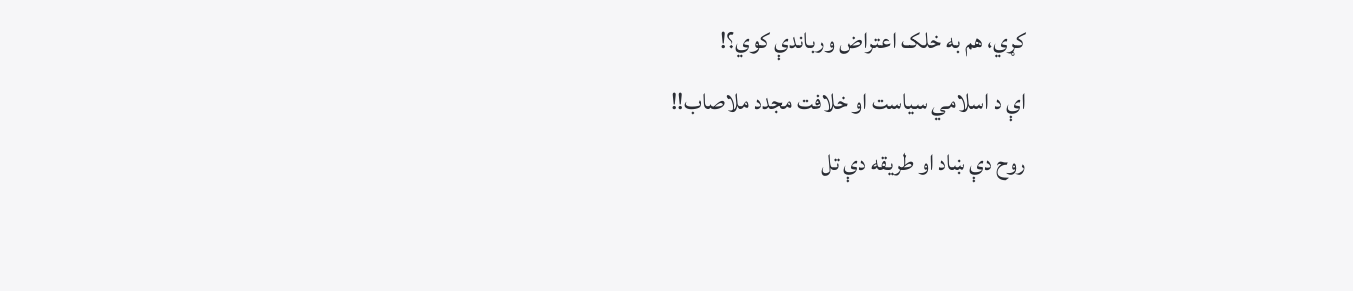کړي، هم به خلک اعتراض ورباندې کوي؟!
اې د اسلامي سیاست او خلافت مجدد ملاصاب!!
روح دې ښاد او طریقه دې تل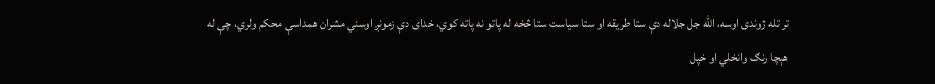تر تله ژوندی اوسه، الله جل جلاله دې ستا طریقه او ستا سیاست ستا څخه له پاتو نه پاته کوي، خدای دې زمونږ اوسني مشران همداسې محکم ولري، چې له هېچا رنګ وانخلي او خپل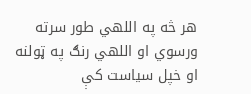هر څه په اللهي طور سرته ورسوي او اللهي رنګ په ټولنه او خپل سیاست کې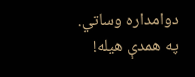دوامداره وساتي.
په همدې هیله!